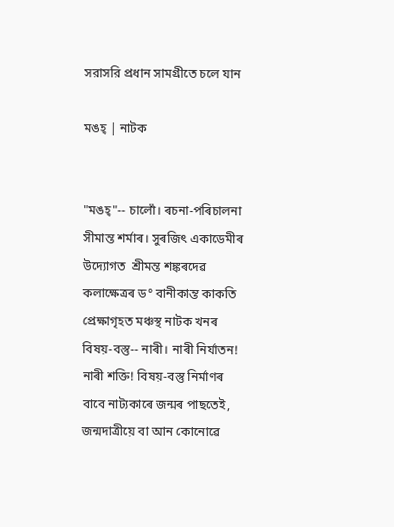সরাসরি প্রধান সামগ্রীতে চলে যান

মঙহ্‌ | নাটক


"মঙহ্"-- চালোঁ। ৰচনা-পৰিচালনা সীমান্ত শর্মাৰ। সুৰজিৎ একাডেমীৰ উদ্যোগত  শ্ৰীমন্ত শঙ্কৰদেৱ কলাক্ষেত্ৰৰ ড° বানীকান্ত কাকতি প্ৰেক্ষাগৃহত মঞ্চস্থ নাটক খনৰ বিষয়-বস্তু-- নাৰী। নাৰী নিৰ্যাতন! নাৰী শক্তি! বিষয়-বস্তু নিৰ্মাণৰ বাবে নাট্যকাৰে জন্মৰ পাছতেই, জন্মদাত্ৰীয়ে বা আন কোনোৱে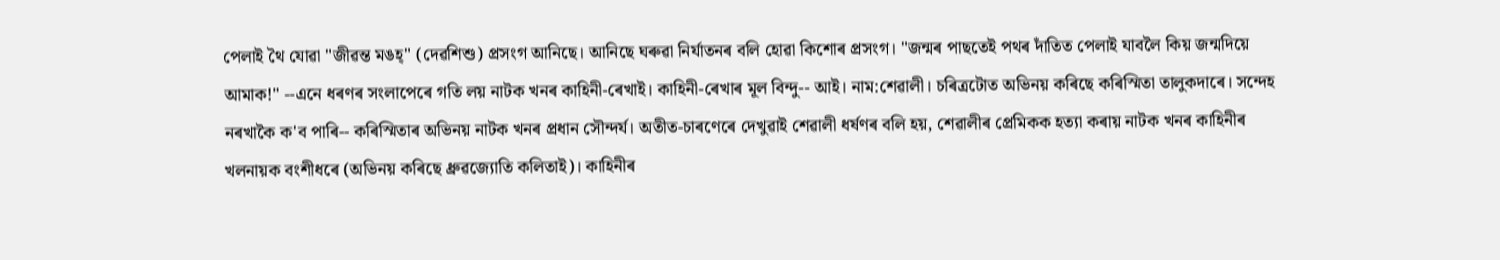পেলাই থৈ যোৱা "জীৱন্ত মঙহ্‌" (দেৱশিশু) প্ৰসংগ আনিছে। আনিছে ঘৰুৱা নিৰ্যাতনৰ বলি হোৱা কিশোৰ প্ৰসংগ। "জন্মৰ পাছতেই পথৰ দাঁতিত পেলাই যাবলৈ কিয় জন্মদিয়ে আমাক!" --এনে ধৰণৰ সংলাপেৰে গতি লয় নাটক খনৰ কাহিনী-ৰেখাই। কাহিনী-ৰেখাৰ মূল বিন্দু-- আই। নাম:শেৱালী। চৰিত্ৰটোত অভিনয় কৰিছে কৰিস্মিতা তালুকদাৰে। সন্দেহ নৰখাকৈ ক'ব পাৰি-- কৰিস্মিতাৰ অভিনয় নাটক খনৰ প্ৰধান সৌন্দৰ্য। অতীত-চাৰণেৰে দেখুৱাই শেৱালী ধৰ্ষণৰ বলি হয়, শেৱালীৰ প্ৰেমিকক হত্যা কৰায় নাটক খনৰ কাহিনীৰ খলনায়ক বংশীধৰে (অভিনয় কৰিছে ধ্ৰুৱজ্যোতি কলিতাই)। কাহিনীৰ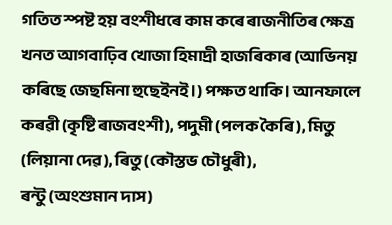গতিত স্পষ্ট হয় বংশীধৰে কাম কৰে ৰাজনীতিৰ ক্ষেত্ৰ খনত আগবাঢ়িব খোজা হিমাদ্রী হাজৰিকাৰ (আভিনয় কৰিছে জেছমিনা হুছেইনই।) পক্ষত থাকি। আনফালে কৰৱী (কৃষ্টি ৰাজবংশী), পদুমী (পলক কৈৰি), মিতু (লিয়ানা দেৱ), ৰিতু (কৌস্তভ চৌধুৰী),
ৰন্টু (অংশুমান দাস)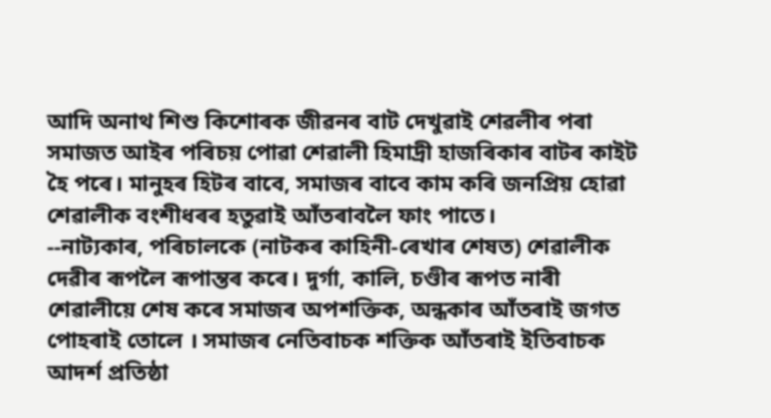আদি অনাথ শিশু কিশোৰক জীৱনৰ বাট দেখুৱাই শেৱলীৰ পৰা সমাজত আইৰ পৰিচয় পোৱা শেৱালী হিমাদ্রী হাজৰিকাৰ বাটৰ কাইট হৈ পৰে। মানুহৰ হিটৰ বাবে, সমাজৰ বাবে কাম কৰি জনপ্ৰিয় হোৱা শেৱালীক বংশীধৰৰ হতুৱাই আঁতৰাবলৈ ফাং পাতে।
--নাট্যকাৰ, পৰিচালকে (নাটকৰ কাহিনী-ৰেখাৰ শেষত) শেৱালীক দেৱীৰ ৰূপলৈ ৰূপান্তৰ কৰে। দুর্গা, কালি, চণ্ডীৰ ৰূপত নাৰী শেৱালীয়ে শেষ কৰে সমাজৰ অপশক্তিক, অন্ধকাৰ আঁতৰাই জগত পোহৰাই তোলে । সমাজৰ নেতিবাচক শক্তিক আঁতৰাই ইতিবাচক আদর্শ প্রতিষ্ঠা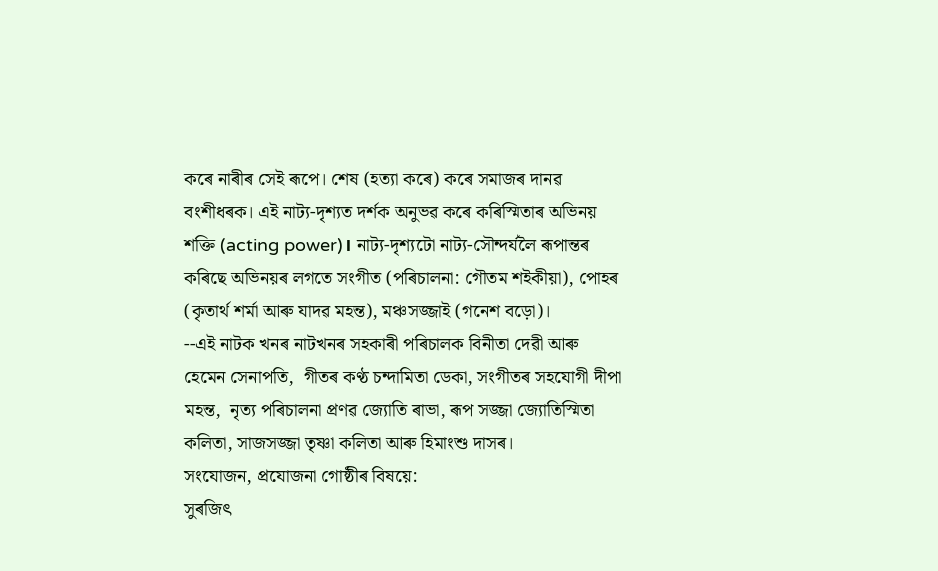কৰে নাৰীৰ সেই ৰূপে। শেষ (হত্যা কৰে) কৰে সমাজৰ দানৱ বংশীধৰক। এই নাট্য-দৃশ্যত দৰ্শক অনুভৱ কৰে কৰিস্মিতাৰ অভিনয় শক্তি (acting power)। নাট্য-দৃশ্যটো নাট্য-সৌন্দৰ্যলৈ ৰূপান্তৰ কৰিছে অভিনয়ৰ লগতে সংগীত (পৰিচালনা: গৌতম শইকীয়া), পোহৰ (কৃতাৰ্থ শৰ্মা আৰু যাদৱ মহন্ত), মঞ্চসজ্জাই (গনেশ বড়ো)।
--এই নাটক খনৰ নাটখনৰ সহকাৰী পৰিচালক বিনীতা দেৱী আৰু হেমেন সেনাপতি,  গীতৰ কণ্ঠ চন্দামিতা ডেকা, সংগীতৰ সহযোগী দীপা মহন্ত,  নৃত্য পৰিচালনা প্ৰণৱ জ্যোতি ৰাভা, ৰূপ সজ্জা জ্যোতিস্মিতা কলিতা, সাজসজ্জা তৃষ্ণা কলিতা আৰু হিমাংশু দাসৰ।
সংযোজন, প্ৰযোজনা গোষ্ঠীৰ বিষয়ে:
সুৰজিৎ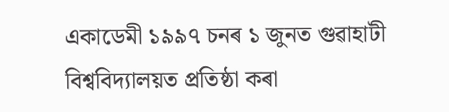একাডেমী ১৯৯৭ চনৰ ১ জুনত গুৱাহাটী বিশ্ববিদ্যালয়ত প্ৰতিষ্ঠা কৰা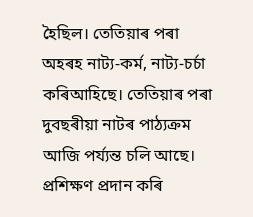হৈছিল। তেতিয়াৰ পৰা অহৰহ নাট্য-কৰ্ম, নাট্য-চৰ্চা কৰিআহিছে। তেতিয়াৰ পৰা দুবছৰীয়া নাটৰ পাঠ্যক্ৰম আজি পৰ্য্যন্ত চলি আছে। প্ৰশিক্ষণ প্ৰদান কৰি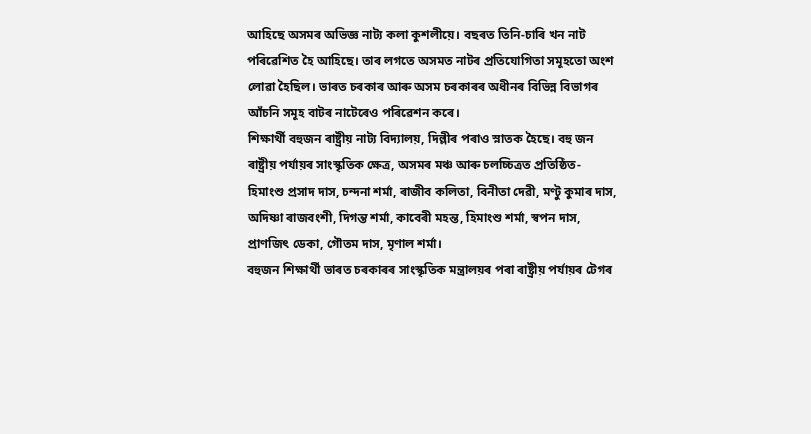আহিছে অসমৰ অভিজ্ঞ নাট্য কলা কুশলীয়ে। বছৰত তিনি-চাৰি খন নাট পৰিৱেশিত হৈ আহিছে। তাৰ লগতে অসমত নাটৰ প্ৰতিযোগিতা সমূহতো অংশ লোৱা হৈছিল। ভাৰত চৰকাৰ আৰু অসম চৰকাৰৰ অধীনৰ বিভিন্ন বিভাগৰ আঁচনি সমূহ বাটৰ নাটেৰেও পৰিৱেশন কৰে।
শিক্ষাৰ্থী বহুজন ৰাষ্ট্ৰীয় নাট্য বিদ্যালয়, দিল্লীৰ পৰাও স্নাতক হৈছে। বহু জন ৰাষ্ট্ৰীয় পৰ্যায়ৰ সাংস্কৃতিক ক্ষেত্ৰ, অসমৰ মঞ্চ আৰু চলচ্চিত্ৰত প্ৰতিষ্ঠিত- হিমাংশু প্ৰসাদ দাস, চন্দনা শৰ্মা, ৰাজীব কলিতা, বিনীতা দেৱী, মণ্টু কুমাৰ দাস, অদিষ্ণা ৰাজবংশী, দিগন্ত শৰ্মা, কাবেৰী মহন্ত, হিমাংশু শৰ্মা, স্বপন দাস, প্ৰাণজিৎ ডেকা, গৌতম দাস, মৃণাল শৰ্মা।
বহুজন শিক্ষাৰ্থী ভাৰত চৰকাৰৰ সাংস্কৃতিক মন্ত্ৰালয়ৰ পৰা ৰাষ্ট্ৰীয় পৰ্যায়ৰ টেগৰ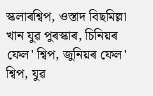স্কলাৰশ্বিপ, ওস্তাদ বিছমিল্লা খান যুৱ পুৰস্কাৰ, চিনিয়ৰ ফেল' শ্বিপ, জুনিয়ৰ ফেল' শ্বিপ, যুৱ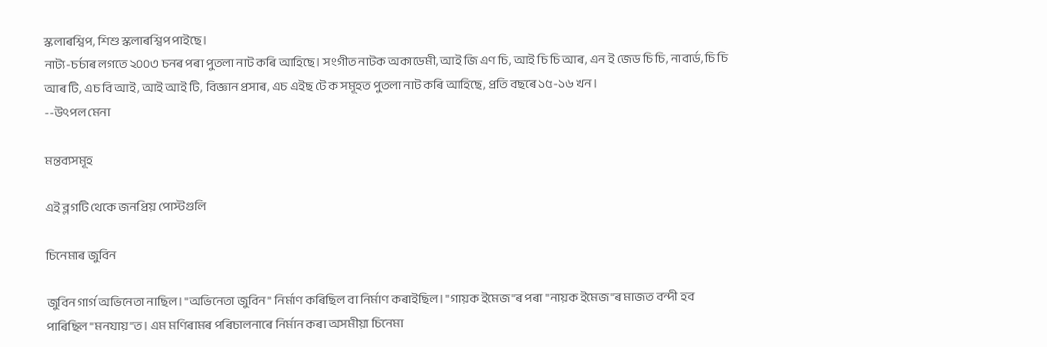স্কলাৰশ্বিপ, শিশু স্কলাৰশ্বিপ পাইছে।
নাট্য-চৰ্চাৰ লগতে ২০০৩ চনৰ পৰা পুতলা নাট কৰি আহিছে। সংগীত নাটক অকাডেমী, আই জি এণ চি, আই চি চি আৰ, এন ই জেড চি চি, নাবাৰ্ড, চি চি আৰ টি, এচ বি আই, আই আই টি, বিজ্ঞান প্ৰসাৰ, এচ এইছ টে ক সমূহত পুতলা নাট কৰি আহিছে, প্ৰতি বছৰে ১৫-১৬ খন।
--উৎপল মেনা

মন্তব্যসমূহ

এই ব্লগটি থেকে জনপ্রিয় পোস্টগুলি

চিনেমাৰ জুবিন

জুবিন গাৰ্গ অভিনেতা নাছিল। "অভিনেতা জুবিন" নিৰ্মাণ কৰিছিল বা নিৰ্মাণ কৰাইছিল। "গায়ক ইমেজ"ৰ পৰা "নায়ক ইমেজ"ৰ মাজত বন্দী হব পাৰিছিল "মনযায়"ত। এম মণিৰামৰ পৰিচালনাৰে নিৰ্মান কৰা অসমীয়া চিনেমা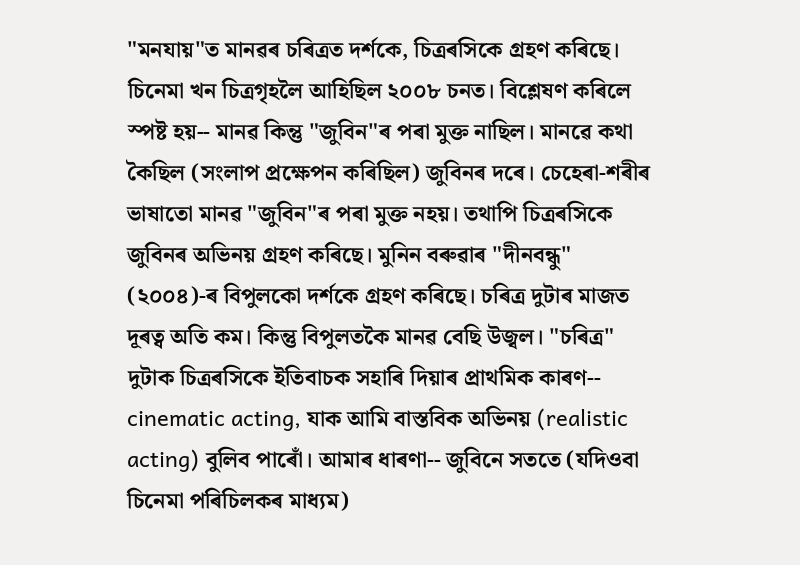"মনযায়"ত মানৱৰ চৰিত্ৰত দৰ্শকে, চিত্ৰৰসিকে গ্ৰহণ কৰিছে। চিনেমা খন চিত্ৰগৃহলৈ আহিছিল ২০০৮ চনত। বিশ্লেষণ কৰিলে স্পষ্ট হয়-- মানৱ কিন্তু "জুবিন"ৰ পৰা মুক্ত নাছিল। মানৱে কথা কৈছিল (সংলাপ প্ৰক্ষেপন কৰিছিল) জুবিনৰ দৰে। চেহেৰা-শৰীৰ ভাষাতো মানৱ "জুবিন"ৰ পৰা মুক্ত নহয়। তথাপি চিত্ৰৰসিকে জুবিনৰ অভিনয় গ্ৰহণ কৰিছে। মুনিন বৰুৱাৰ "দীনবন্ধু" (২০০৪)-ৰ বিপুলকো দৰ্শকে গ্ৰহণ কৰিছে। চৰিত্ৰ দুটাৰ মাজত দূৰত্ব অতি কম। কিন্তু বিপুলতকৈ মানৱ বেছি উজ্বল। "চৰিত্ৰ" দুটাক চিত্ৰৰসিকে ইতিবাচক সহাৰি দিয়াৰ প্ৰাথমিক কাৰণ-- cinematic acting, যাক আমি বাস্তবিক অভিনয় (realistic acting) বুলিব পাৰোঁ। আমাৰ ধাৰণা-- জুবিনে সততে (যদিওবা চিনেমা পৰিচিলকৰ মাধ্যম)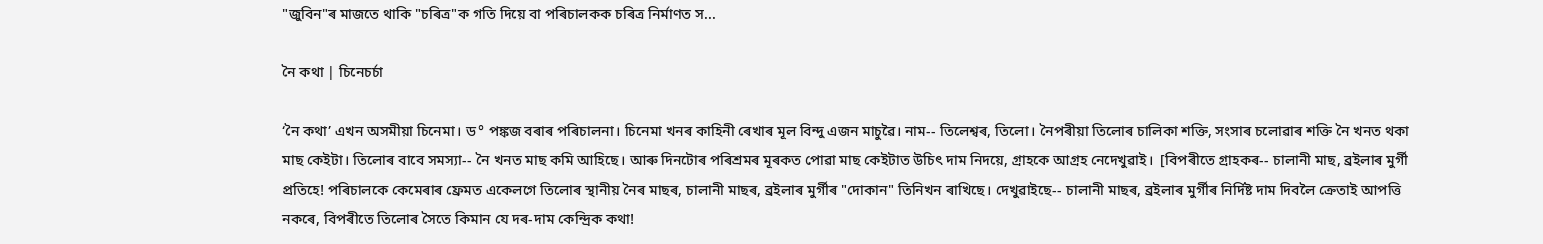"জুবিন"ৰ মাজতে থাকি "চৰিত্ৰ"ক গতি দিয়ে বা পৰিচালকক চৰিত্ৰ নিৰ্মাণত স...

নৈ কথা | চিনেচৰ্চা

‘নৈ কথা’ এখন অসমীয়া চিনেমা। ড° পঙ্কজ বৰাৰ পৰিচালনা। চিনেমা খনৰ কাহিনী ৰেখাৰ মূল বিন্দু এজন মাচুৱৈ। নাম-- তিলেশ্বৰ, তিলো। নৈপৰীয়া তিলোৰ চালিকা শক্তি, সংসাৰ চলোৱাৰ শক্তি নৈ খনত থকা মাছ কেইটা। তিলোৰ বাবে সমস্যা-- নৈ খনত মাছ কমি আহিছে। আৰু দিনটোৰ পৰিশ্ৰমৰ মূৰকত পোৱা মাছ কেইটাত উচিৎ দাম নিদয়ে, গ্ৰাহকে আগ্ৰহ নেদেখুৱাই।  [বিপৰীতে গ্ৰাহকৰ-- চালানী মাছ, ব্ৰইলাৰ মুৰ্গী প্ৰতিহে! পৰিচালকে কেমেৰাৰ ফ্ৰেমত একেলগে তিলোৰ স্থানীয় নৈৰ মাছৰ, চালানী মাছৰ, ব্ৰইলাৰ মুৰ্গীৰ "দোকান" তিনিখন ৰাখিছে। দেখুৱাইছে-- চালানী মাছৰ, ব্ৰইলাৰ মুৰ্গীৰ নিৰ্দিষ্ট দাম দিবলৈ ক্ৰেতাই আপত্তি নকৰে, বিপৰীতে তিলোৰ সৈতে কিমান যে দৰ-দাম কেন্দ্ৰিক কথা!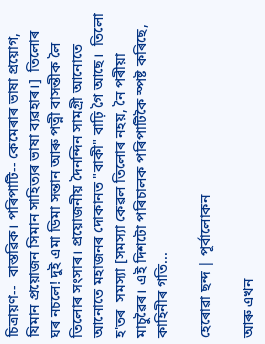চিত্ৰায়ণ--  বাস্তৱিক। পৰিপাটি-- কেমেৰাৰ ভাষা প্ৰয়োগ, যিমান প্ৰয়োজন সিমান সাহিত্যৰ ভাষা ব্যৱহাৰ।]  তিলোৰ ঘৰ নচলে! দুই এমা ডিমা সন্তান আৰু পত্নী বাসন্তীক লৈ তিলোৰ সংসাৰ। প্ৰয়োজনীয় দৈনন্দিন সামগ্ৰী আনোতে আনোতে মহাজনৰ দোকানত "বাকী" বাঢ়ি গৈ আছে।  তিলো হ'তৰ  সমস্যা [সমস্যা কেৱল তিলোৰ নহয়, নৈ পৰীয়া মাচুৱৈৰ। এই দিশটো পৰিচালক পৰিপাটিকৈ স্পষ্ট কৰিছে, কাহিনীৰ গতি...

হেৰোৱা ছন্দ | পূৰ্বালোকন

আৰু এখন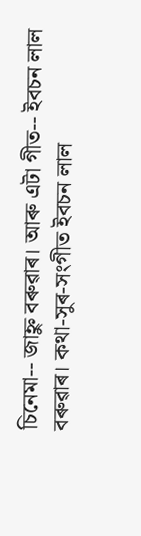চিনেমা-- জাহ্নু বৰুৱাৰ। আৰু এটা গীত-- ইবচন লাল বৰুৱাৰ। কথা-সুৰ-সংগীত ইবচন লাল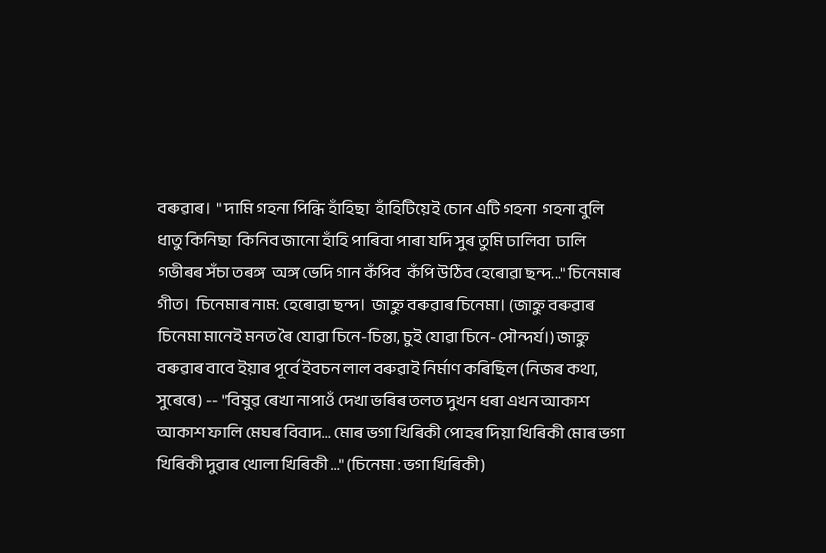বৰুৱাৰ।  " দামি গহনা পিন্ধি হাঁহিছা  হাঁহিটিয়েই চোন এটি গহনা  গহনা বুলি ধাতু কিনিছা  কিনিব জানো হাঁহি পাৰিবা পাৰা যদি সুৰ তুমি ঢালিবা  ঢালি গভীৰৰ সঁচা তৰঙ্গ  অঙ্গ ভেদি গান কঁপিব  কঁপি উঠিব হেৰোৱা ছন্দ..." চিনেমাৰ গীত।  চিনেমাৰ নাম: হেৰোৱা ছন্দ।  জাহ্নু বৰুৱাৰ চিনেমা। (জাহ্নু বৰুৱাৰ চিনেমা মানেই মনত ৰৈ যোৱা চিনে-চিন্তা, চুই যোৱা চিনে-সৌন্দৰ্য।) জাহ্নু বৰুৱাৰ বাবে ইয়াৰ পূৰ্বে ইবচন লাল বৰুৱাই নিৰ্মাণ কৰিছিল (নিজৰ কথা, সুৰেৰে) -- "বিষুৱ ৰেখা নাপাওঁ দেখা ভৰিৰ তলত দুখন ধৰা এখন আকাশ আকাশ ফালি মেঘৰ বিবাদ… মোৰ ভগা খিৰিকী পোহৰ দিয়া খিৰিকী মোৰ ভগা খিৰিকী দুৱাৰ খোলা খিৰিকী …" (চিনেমা : ভগা খিৰিকী)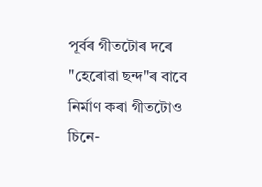পূৰ্বৰ গীতটোৰ দৰে "হেৰোৱা ছন্দ"ৰ বাবে নিৰ্মাণ কৰা গীতটোও চিনে-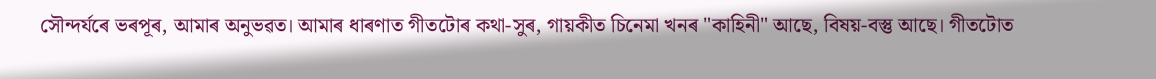সৌন্দৰ্যৰে ভৰপূৰ, আমাৰ অনুভৱত। আমাৰ ধাৰণাত গীতটোৰ কথা-সুৰ, গায়কীত চিনেমা খনৰ "কাহিনী" আছে, বিষয়-বস্তু আছে। গীতটোত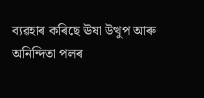ব্যৱহাৰ কৰিছে ঊষা উত্থুপ আৰু অনিন্দিতা পলৰ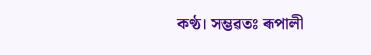কণ্ঠ। সম্ভৱতঃ ৰূপালী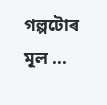গল্পটোৰ মূল ...